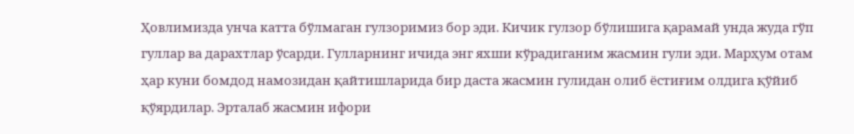Ҳовлимизда унча катта бўлмаган гулзоримиз бор эди. Кичик гулзор бўлишига қарамай унда жуда гўп гуллар ва дарахтлар ўсарди. Гулларнинг ичида энг яхши кўрадиганим жасмин гули эди. Марҳум отам ҳар куни бомдод намозидан қайтишларида бир даста жасмин гулидан олиб ёстиғим олдига қўйиб қўярдилар. Эрталаб жасмин ифори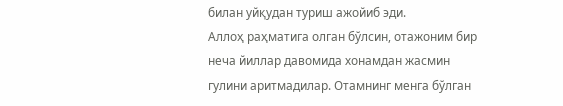билан уйқудан туриш ажойиб эди.
Аллоҳ раҳматига олган бўлсин, отажоним бир неча йиллар давомида хонамдан жасмин гулини аритмадилар. Отамнинг менга бўлган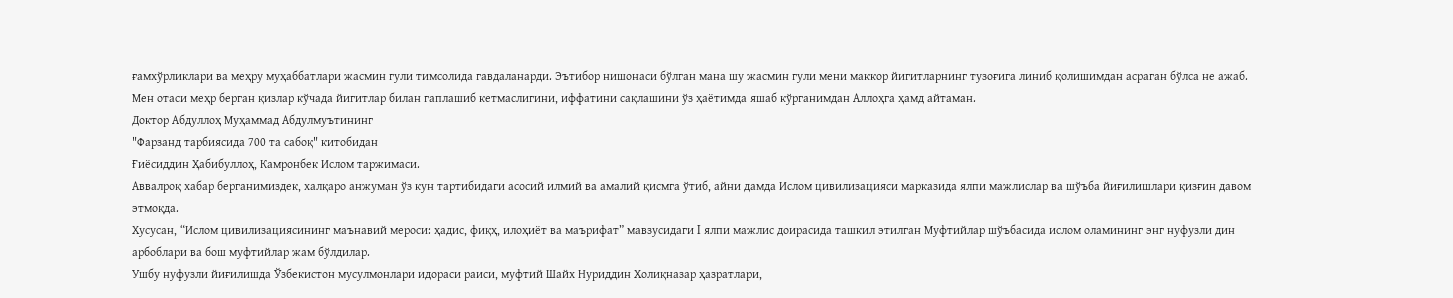ғамхўрликлари ва меҳру муҳаббатлари жасмин гули тимсолида гавдаланарди. Эътибор нишонаси бўлган мана шу жасмин гули мени маккор йигитларнинг тузоғига линиб қолишимдан асраган бўлса не ажаб. Мен отаси меҳр берган қизлар кўчада йигитлар билан гаплашиб кетмаслигини, иффатини сақлашини ўз ҳаётимда яшаб кўрганимдан Аллоҳга ҳамд айтаман.
Доктор Абдуллоҳ Муҳаммад Абдулмуътининг
"Фарзанд тарбиясида 700 та сабоқ" китобидан
Ғиёсиддин Ҳабибуллоҳ, Камронбек Ислом таржимаси.
Аввалроқ хабар берганимиздек, халқаро анжуман ўз кун тартибидаги асосий илмий ва амалий қисмга ўтиб, айни дамда Ислом цивилизацияси марказида ялпи мажлислар ва шўъба йиғилишлари қизғин давом этмоқда.
Хусусан, “Ислом цивилизациясининг маънавий мероси: ҳадис, фиқҳ, илоҳиёт ва маърифат” мавзусидаги I ялпи мажлис доирасида ташкил этилган Муфтийлар шўъбасида ислом оламининг энг нуфузли дин арбоблари ва бош муфтийлар жам бўлдилар.
Ушбу нуфузли йиғилишда Ўзбекистон мусулмонлари идораси раиси, муфтий Шайх Нуриддин Холиқназар ҳазратлари,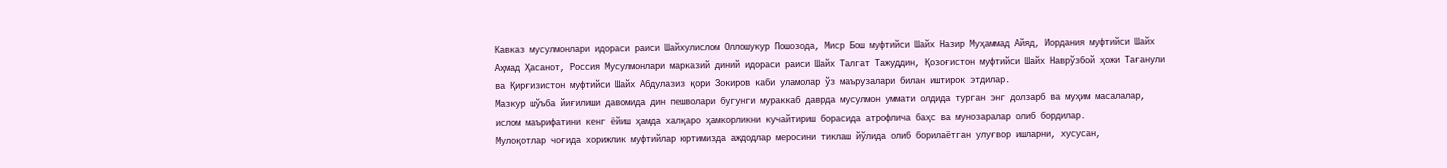Кавказ мусулмонлари идораси раиси Шайхулислом Оллошукур Пошозода, Миср Бош муфтийси Шайх Назир Муҳаммад Айяд, Иордания муфтийси Шайх Аҳмад Ҳасанот, Россия Мусулмонлари марказий диний идораси раиси Шайх Талгат Тажуддин, Қозоғистон муфтийси Шайх Наврўзбой ҳожи Тағанули ва Қирғизистон муфтийси Шайх Абдулазиз қори Зокиров каби уламолар ўз маърузалари билан иштирок этдилар.
Мазкур шўъба йиғилиши давомида дин пешволари бугунги мураккаб даврда мусулмон уммати олдида турган энг долзарб ва муҳим масалалар, ислом маърифатини кенг ёйиш ҳамда халқаро ҳамкорликни кучайтириш борасида атрофлича баҳс ва мунозаралар олиб бордилар.
Мулоқотлар чоғида хорижлик муфтийлар юртимизда аждодлар меросини тиклаш йўлида олиб борилаётган улуғвор ишларни, хусусан,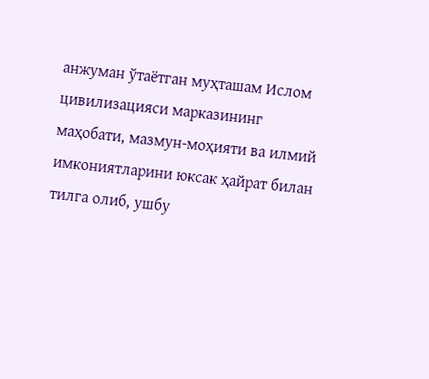анжуман ўтаётган муҳташам Ислом цивилизацияси марказининг маҳобати, мазмун-моҳияти ва илмий имкониятларини юксак ҳайрат билан тилга олиб, ушбу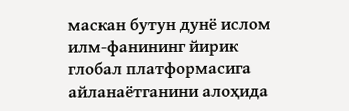маскан бутун дунё ислом илм-фанининг йирик глобал платформасига айланаётганини алоҳида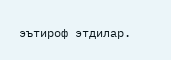эътироф этдилар.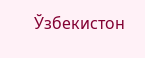Ўзбекистон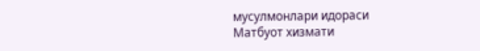мусулмонлари идораси
Матбуот хизмати